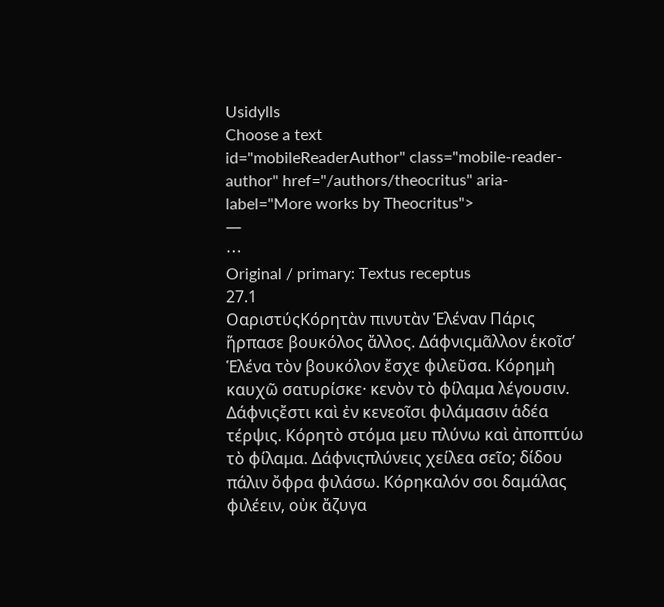Usidylls
Choose a text
id="mobileReaderAuthor" class="mobile-reader-author" href="/authors/theocritus" aria-label="More works by Theocritus">
—
⋯
Original / primary: Textus receptus
27.1
ΟαριστύςΚόρητὰν πινυτὰν Ἑλέναν Πάρις ἥρπασε βουκόλος ἄλλος. Δάφνιςμᾶλλον ἑκοῖσʼ Ἑλένα τὸν βουκόλον ἔσχε φιλεῦσα. Κόρημὴ καυχῶ σατυρίσκε· κενὸν τὸ φίλαμα λέγουσιν. Δάφνιςἔστι καὶ ἐν κενεοῖσι φιλάμασιν ἁδέα τέρψις. Κόρητὸ στόμα μευ πλύνω καὶ ἀποπτύω τὸ φίλαμα. Δάφνιςπλύνεις χείλεα σεῖο; δίδου πάλιν ὄφρα φιλάσω. Κόρηκαλόν σοι δαμάλας φιλέειν, οὐκ ἄζυγα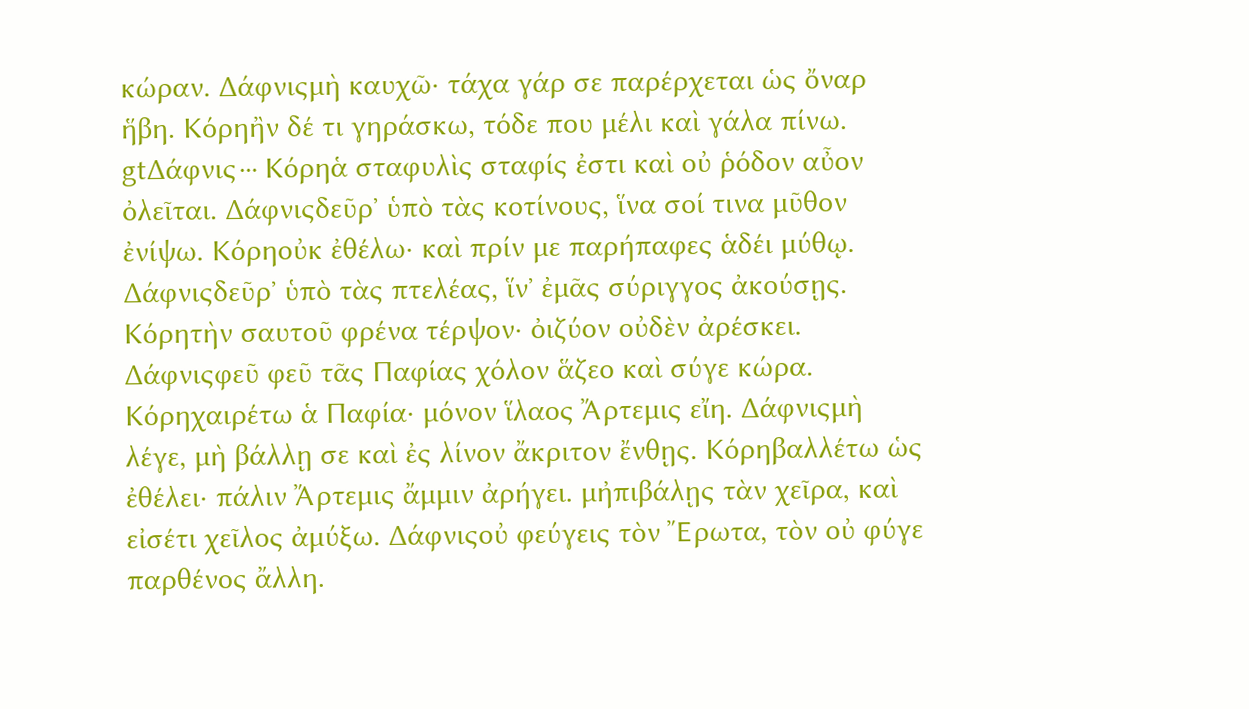κώραν. Δάφνιςμὴ καυχῶ· τάχα γάρ σε παρέρχεται ὡς ὄναρ ἥβη. Κόρηἢν δέ τι γηράσκω, τόδε που μέλι καὶ γάλα πίνω. gtΔάφνις⋯ Κόρηἁ σταφυλὶς σταφίς ἐστι καὶ οὐ ῥόδον αὖον ὀλεῖται. Δάφνιςδεῦρʼ ὑπὸ τὰς κοτίνους, ἵνα σοί τινα μῦθον ἐνίψω. Κόρηοὐκ ἐθέλω· καὶ πρίν με παρήπαφες ἁδέι μύθῳ. Δάφνιςδεῦρʼ ὑπὸ τὰς πτελέας, ἵνʼ ἐμᾶς σύριγγος ἀκούσῃς. Κόρητὴν σαυτοῦ φρένα τέρψον· ὀιζύον οὐδὲν ἀρέσκει. Δάφνιςφεῦ φεῦ τᾶς Παφίας χόλον ἅζεο καὶ σύγε κώρα. Κόρηχαιρέτω ἁ Παφία· μόνον ἵλαος Ἄρτεμις εἴη. Δάφνιςμὴ λέγε, μὴ βάλλῃ σε καὶ ἐς λίνον ἄκριτον ἔνθῃς. Κόρηβαλλέτω ὡς ἐθέλει· πάλιν Ἄρτεμις ἄμμιν ἀρήγει. μἠπιβάλῃς τὰν χεῖρα, καὶ εἰσέτι χεῖλος ἀμύξω. Δάφνιςοὐ φεύγεις τὸν Ἔρωτα, τὸν οὐ φύγε παρθένος ἄλλη.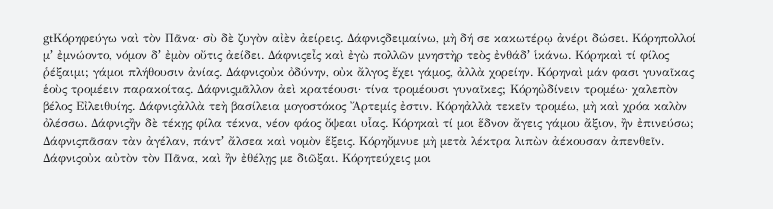gtΚόρηφεύγω ναὶ τὸν Πᾶνα· σὺ δὲ ζυγὸν αἰὲν ἀείρεις. Δάφνιςδειμαίνω, μὴ δή σε κακωτέρῳ ἀνέρι δώσει. Κόρηπολλοί μʼ ἐμνώοντο, νόμον δʼ ἐμὸν οὔτις ἀείδει. Δάφνιςεἶς καὶ ἐγὼ πολλῶν μνηστὴρ τεὸς ἐνθάδʼ ἱκάνω. Κόρηκαὶ τί φίλος ῥέξαιμι; γάμοι πλήθουσιν ἀνίας. Δάφνιςοὐκ ὀδύνην, οὐκ ἄλγος ἔχει γάμος, ἀλλὰ χορείην. Κόρηναὶ μάν φασι γυναῖκας ἑοὺς τρομέειν παρακοίτας. Δάφνιςμᾶλλον ἀεὶ κρατέουσι· τίνα τρομέουσι γυναῖκες; Κόρηὠδίνειν τρομέω· χαλεπὸν βέλος Εἰλειθυίης. Δάφνιςἀλλὰ τεὴ βασίλεια μογοστόκος Ἄρτεμίς ἐστιν. Κόρηἀλλὰ τεκεῖν τρομέω, μὴ καὶ χρόα καλὸν ὀλέσσω. Δάφνιςἢν δὲ τέκῃς φίλα τέκνα, νέον φάος ὄψεαι υἷας. Κόρηκαὶ τί μοι ἕδνον ἄγεις γάμου ἄξιον, ἢν ἐπινεύσω; Δάφνιςπᾶσαν τὰν ἀγέλαν, πάντʼ ἄλσεα καὶ νομὸν ἕξεις. Κόρηὄμνυε μὴ μετὰ λέκτρα λιπὼν ἀέκουσαν ἀπενθεῖν. Δάφνιςοὐκ αὐτὸν τὸν Πᾶνα, καὶ ἢν ἐθέλῃς με διῶξαι. Κόρητεύχεις μοι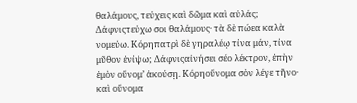θαλάμους, τεύχεις καὶ δῶμα καὶ αὐλάς; Δάφνιςτεύχω σοι θαλάμους· τὰ δὲ πώεα καλὰ νομεύω. Κόρηπατρὶ δὲ γηραλέῳ τίνα μάν, τίνα μῦθον ἐνίψω; Δάφνιςαἰνήσει σέο λέκτρον, ἐπὴν ἐμὸν οὔνομʼ ἀκούσῃ. Κόρηοὔνομα σὸν λέγε τῆνο· καὶ οὔνομα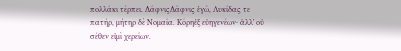πολλάκι τέρπει. ΔάφνιςΔάφνις ἐγώ, Λυκίδας τε πατήρ, μήτηρ δὲ Νομαία. Κόρηἐξ εὐηγενέων· ἀλλʼ οὐ σέθεν εἰμὶ χερείων.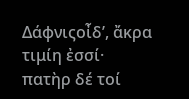Δάφνιςοἶδʼ, ἄκρα τιμίη ἐσσί· πατὴρ δέ τοί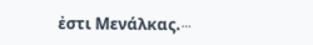ἐστι Μενάλκας.⋯